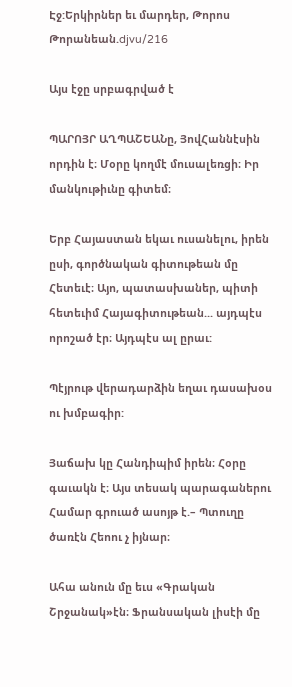Էջ:Երկիրներ եւ մարդեր, Թորոս Թորանեան.djvu/216

Այս էջը սրբագրված է

ՊԱՐՈՅՐ ԱՂՊԱՇԵԱՆը, ՅովՀաննէսին որդին է։ Մօրը կողմէ մուսալեռցի։ Իր մանկութիւնը գիտեմ։

Երբ Հայաստան եկաւ ուսանելու, իրեն ըսի, գործնական գիտութեան մը Հետեւէ։ Այո, պատասխաներ, պիտի հետեւիմ Հայագիտութեան... այդպէս որոշած էր։ Այդպէս ալ ըրաւ:

Պէյրութ վերադարձին եղաւ դասախօս ու խմբագիր:

Յաճախ կը Հանդիպիմ իրեն։ Հօրը գաւակն է։ Այս տեսակ պարագաներու Համար գրուած ասոյթ է.– Պտուղը ծառէն Հեոու չ իյնար։

Ահա անուն մը եւս «Գրական Շրջանակ»էն։ Ֆրանսական լիսէի մը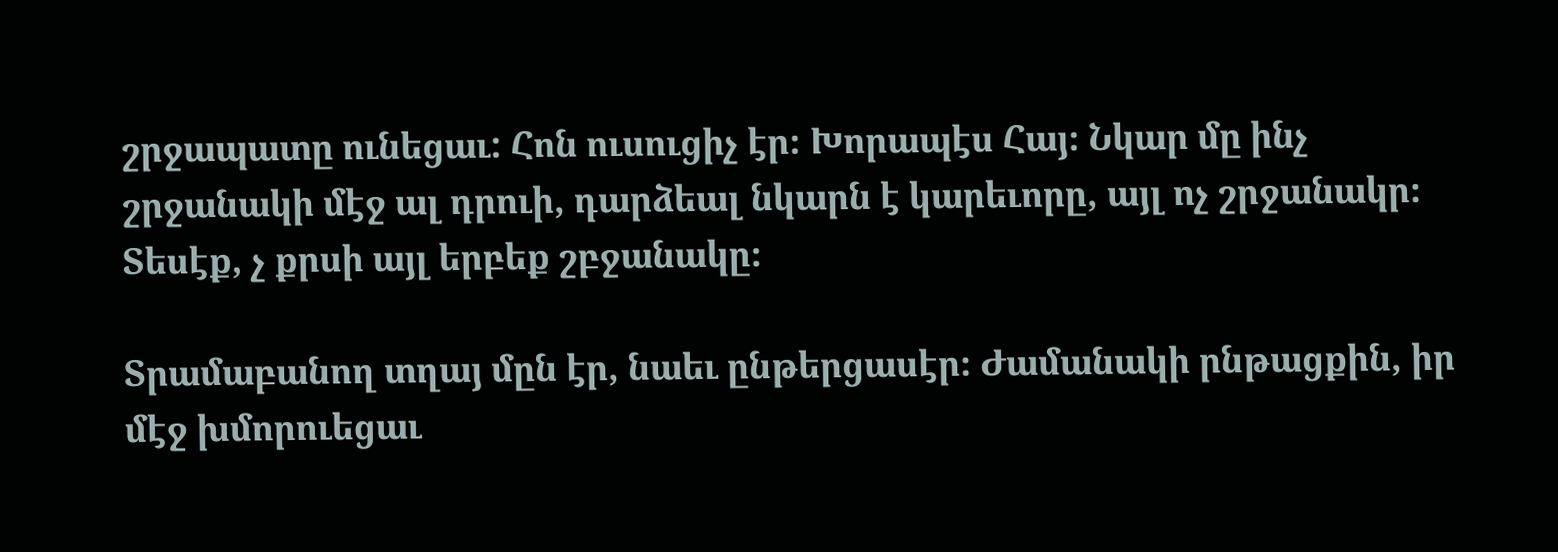շրջապատը ունեցաւ: Հոն ուսուցիչ էր։ Խորապէս Հայ։ Նկար մը ինչ շրջանակի մէջ ալ դրուի, դարձեալ նկարն է կարեւորը, այլ ոչ շրջանակր։ Տեսէք, չ քրսի այլ երբեք շբջանակը։

Տրամաբանող տղայ մըն էր, նաեւ ընթերցասէր։ Ժամանակի րնթացքին, իր մէջ խմորուեցաւ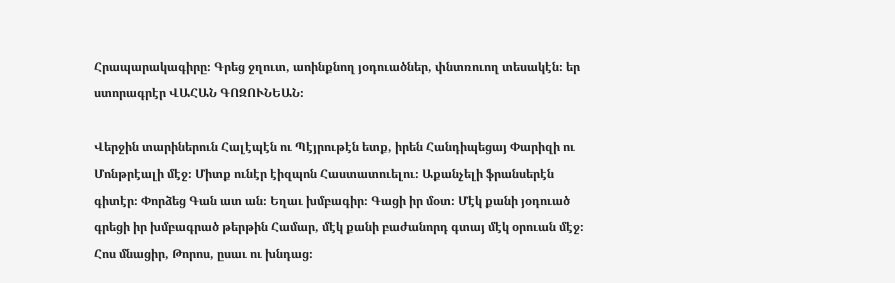Հրապարակագիրը։ Գրեց ջղուտ, աոինքնող յօդուածներ, փնտռուող տեսակէն։ եր ստորագրէր ՎԱՀԱՆ ԳՈԶՈՒՆԵԱՆ։

Վերջին տարիներուն Հալէպէն ու Պէյրութէն ետք, իրեն Հանդիպեցայ Փարիզի ու Մոնթրէալի մէջ։ Միտք ունէր էիզպոն Հաստատուելու։ Աքանչելի ֆրանսերէն գիտէր։ Փորձեց Գան ատ ան։ Եղաւ խմբագիր։ Գացի իր մօտ։ Մէկ քանի յօդուած գրեցի իր խմբագրած թերթին Համար, մէկ քանի բաժանորդ գտայ մէկ օրուան մէջ։ Հոս մնացիր, Թորոս, ըսաւ ու խնդաց։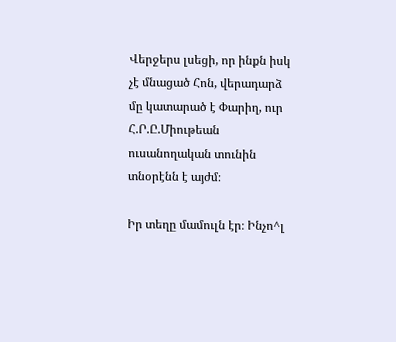Վերջերս լսեցի, որ ինքն իսկ չէ մնացած Հոն, վերադարձ մը կատարած է Փարիղ, ուր Հ.Ր.Ը.Միութեան ուսանողական տունին տնօրէնն է այժմ։

Իր տեղը մամուլն էր։ Ինչո^լ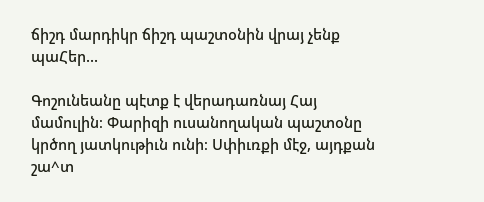ճիշդ մարդիկր ճիշդ պաշտօնին վրայ չենք պաՀեր...

Գոշունեանը պէտք է վերադառնայ Հայ մամուլին։ Փարիզի ուսանողական պաշտօնը կրծող յատկութիւն ունի։ Սփիւռքի մէջ, այդքան շա^տ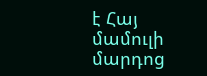է Հայ մամուլի մարդոց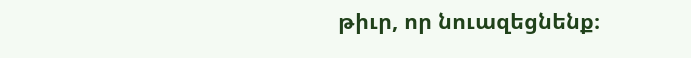թիւր, որ նուազեցնենք։